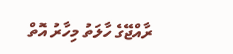ރާއްޖޭގެ ހާލަތު މިހާރު އޮތް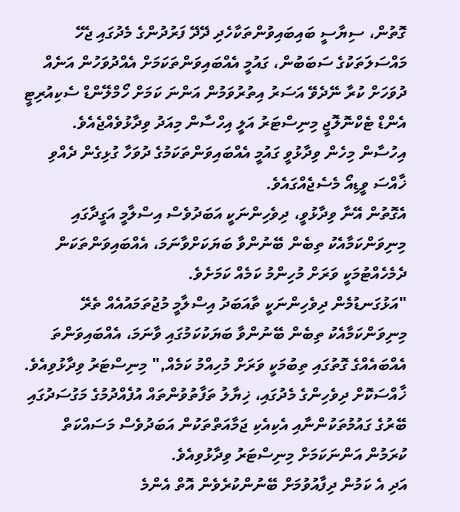ގޮތުން، ސިޔާސީ ބައިބައިވުންތަކާހެދި ދޭދޭ ފަރުދުންގެ މެދުގައި ޖެހޭ މައްސަލަތަކުގެ ސަބަބުން، ގައުމީ އެއްބައިވަންތަކަމަށް އެއްދުވަހުން އަނެއް ދުވަހަށް ކުރާ ނޭދެވޭ އަސަރު އިތުރުވަމުން އަންނަ ކަމަށް ހޯމްލޭންޑް ސެކިއުރިޓީ އެންޑް ޓެކްނޮލޮޖީ މިނިސްޓަރު އަލީ އިހްސާން މިއަދު ވިދާޅުވެއްޖެއެވެ.
އިހުސާން މިހެން ވިދާޅުވީ ގައުމީ އެއްބައިވަންތަކަމުގެ ދުވަހާ ގުޅިގެން ދެއްވި ޚާއްސަ ވީޑިއޯ މެސެޖެއްގައެވެ.
އެގޮތުން އޭނާ ވިދާޅުވީ، ދިވެހިންނަކީ އަބަދުވެސް އިސްލާމީ އަގީދާގައި މިނިވަންކަމާއެކު ތިބެން ބޭނުންވާ ބަޔަކަށްވާނަމަ، އެއްބައިވަންތަކަން ދެމެހެއްޓުމަކީ ވަރަށް މުހިންމު ކަމެއް ކަމަށެވެ.
"އަޅުގަނޑުމެން ދިވެހިންނަކީ ތާއަބަދު އިސްލާމީ މުޖުތަމައުއެއް ތެރޭ މިނިވަންކަމާއެކު ތިބެން ބޭނުންވާ ބަޔަކުކަމުގައި ވާނަމަ، އެއްބައިވަންތަ އެއްބައެއްގެ ގޮތުގައި ތިބުމަކީ ވަރަށް މުހިއްމު ކަމެއް," މިނިސްޓަރު ވިދާޅުވިއެވެ.
ޚާއްސަކޮށް ދިވެހިންގެ މެދުގައި، ޚިޔާލު ތަފާތުވުންތައް އުފެއްދުމުގެ މަގުސަދުގައި ބޭރުގެ ގައުމުތަކުންނާއި އެކިއެކި ޖަމާއަތްތަކުން އަބަދުވެސް މަސައްކަތް ކުރަމުން އަންނަކަމަށް މިނިސްޓަރު ވިދާޅުވިއެވެ.
އަދި އެ ކަމުން ދިފާއުވުމަށް ބޭނުންކުރެވެން އޮތް އެންމެ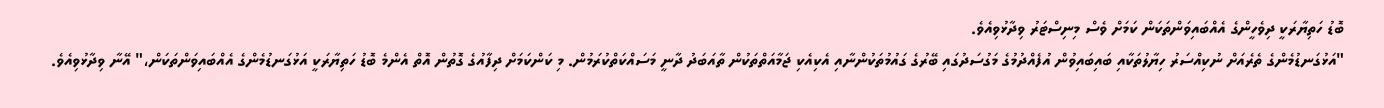ބޮޑު ހަތިޔާރަކީ ދިވެހީންގެ އެއްބައިވަންތަކަން ކަމަށް ވެސް މިނިސްޓަރު ވިދާޅުވިއެވެ.
"އަޅުގަނޑުމެންގެ ތެރެއަށް ނުކިއްސަރު ހިޔާލުތަކާއި ބައިބައިވުން އުފެއްދުމުގެ މަގުސަދުގައި ބޭރުގެ ގައުމުތަކުންނާއި އެކިއެކި ޖަމާއަތްތަކުން ތާއަބަދު ދާނީ މަސައްކަތްކުރަމުން. މި ކަންކަމަށް ދިފާއުގެ ގޮތުން އޮތް އެންމެ ބޮޑު ހަތިޔާރަކީ އަޅުގަނޑުމެންގެ އެއްބައިވަންތަކަން،" އޭނާ ވިދާޅުވިއެވެ.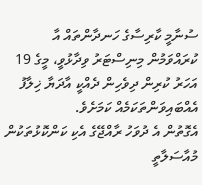ސުނާމީ ކާރިސާގެ ހަނދާންތައް އާ ކުރައްވަމުން މިނިސްޓަރު ވިދާޅުވީ، މީގެ 19 އަހަރު ކުރިން ދިވެހިން ދެއްކީ އާދަޔާ ޚިލާފު އެއްބައިވަންތަކަމެއް ކަމަށެވެ.
އެގޮތުން އެ ދުވަހު ރާއްޖޭގެ އެކި ކަންކޮޅުތަކުން މުއާސަލާތީ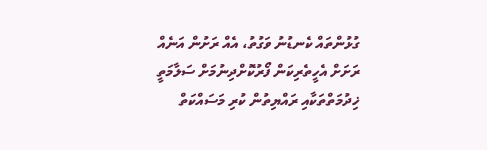ގުޅުންތައް ކެނޑުނު ވަގުތު، އެއް ރަށުން އަނެއް ރަށަށް އެހީތެރިކަން ފޯރުކޮށްދިނުމަށް ސަލާމަތީ ޚިދުމަތްތަކާއި ރައްޔިތުން ކުރި މަސައްކަތް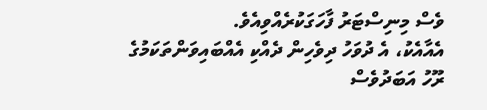ވެސް މިނިސްޓަރު ފާހަގަކުރެއްވިއެވެ.
އެއާއެކު، އެ ދުވަހު ދިވެހިން ދެއްކި އެއްބައިވަންތަކަމުގެ ރޫހު އަބަދުވެސް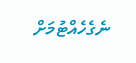ނެގެހެއްޓުމަށް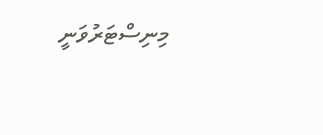މިނިސްޓަރުވަނީ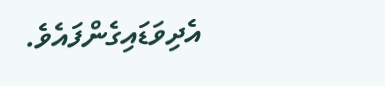އެދިވަޑައިގެންފައެވެ.